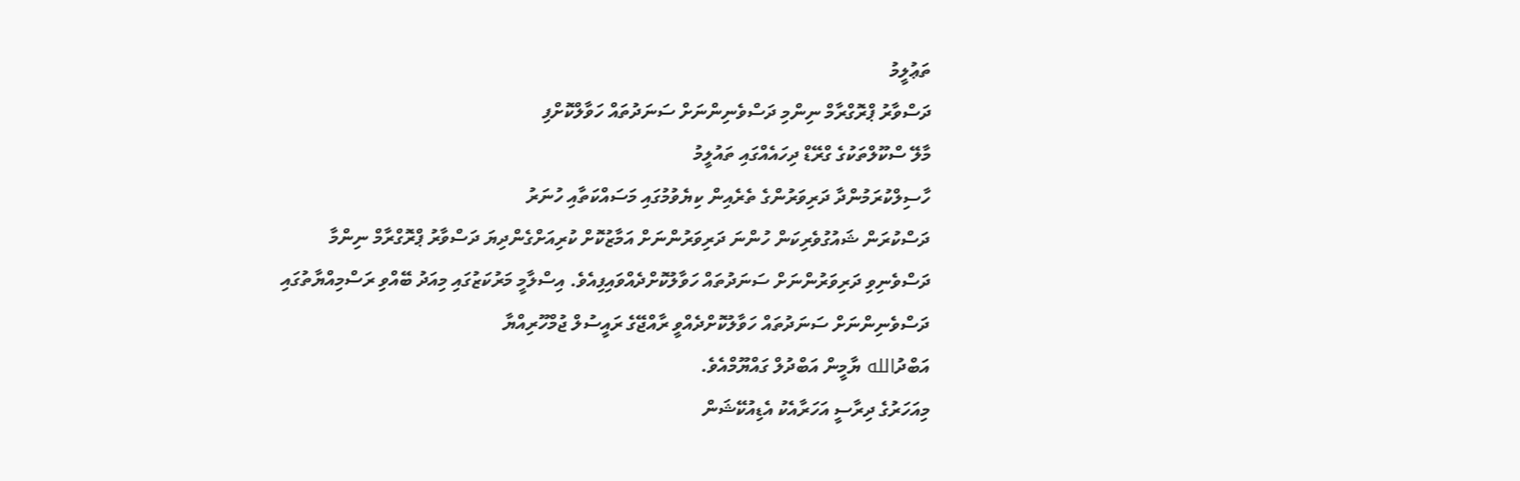ތަޢުލީމު
ދަސްވާރު ޕްރޮގްރާމް ނިންމި ދަސްވެނިންނަށް ސަނަދުތައް ހަވާލްކޮށްފި
މާލޭ ސްކޫލްތަކުގެ ގްރޭޑް ދިހައެއްގައި ތައުލީމު
ހާސިލްކުރަމުންދާ ދަރިވަރުންގެ ތެރެއިން ކިޔެވުމުގައި މަސައްކަތާއި ހުނަރު
ދަސްކުރަން ޝައުގުވެރިކަން ހުންނަ ދަރިވަރުންނަށް އަމާޒުކޮށް ކުރިއަށްގެންދިޔަ ދަސްވާރު ޕްރޮގްރާމް ނިންމާ
ދަސްވެނިވި ދަރިވަރުންނަށް ސަނަދުތައް ހަވާލުކޮށްދެއްވައިފިއެވެ. އިސްލާމީ މަރުކަޒުގައި މިއަދު ބޭއްވި ރަސްމިއްޔާތުގައި
ދަސްވެނިންނަށް ސަނަދުތައް ހަވާލުކޮށްދެއްވީ ރާއްޖޭގެ ރައީސުލް ޖުމްހޫރިއްޔާ
އަބްދުالله ޔާމީން އަބްދުލް ގައްޔޫމްއެވެ.
މިއަހަރުގެ ދިރާސީ އަހަރާއެކު އެޑިއުކޭޝަން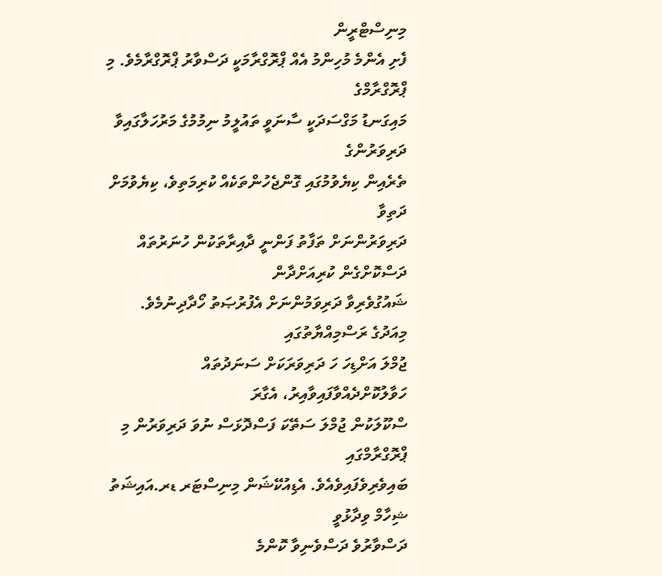މިނިސްޓްރީން
ފެށި އެންމެ މުހިންމު އެއް ޕްރޮގްރާމަކީ ދަސްވާރު ޕްރޮގްރާމެވެ. މި ޕްރޮގްރާމްގެ
މައިގަނޑު މަގްސަދަކީ ސާނަވީ ތައުލީމު ނިމުމުގެ މަރުހަލާގައިވާ ދަރިވަރުންގެ
ތެރެއިން ކިޔެވުމުގައި ގޮންޖެހުންތަކެއް ކުރިމަތިވެ، ކިޔެވުމަށް ދަތިވާ
ދަރިވަރުންނަށް ތަފާތު ފަންނީ ދާއިރާތަކުން ހުނަރުތައް ދަސްކޮށްގެން ކުރިއަށްދާން
ޝައުގުވެރިވާ ދަރިވަމުންނަށް އެފުރުޞަތު ހޯދާދިނުމެވެ.
މިއަދުގެ ރަސްމިއްޔާތުގައި
ޖުމްލަ އަށްޑިހަ ހަ ދަރިވަރަކަށް ސަނަދުތައް ހަވާލުކޮށްދެއްވާފައިވާއިރު، އެގާރަ
ސްކޫލަކުން ޖުމްލަ ސަތޭކަ ފަސްދޮޅަސް ނުވަ ދަރިވަރުން މި ޕްރޮގްރާމްގައި
ބައިވެރިވެފައިވެއެވެ. އެޑިއުކޭޝަން މިނިސްޓަރ ޑރ.އައިޝަތު ޝިހާމް ވިދާޅުވީ
ދަސްވާރުވެ ދަސްވެނިވާ ކޮންމެ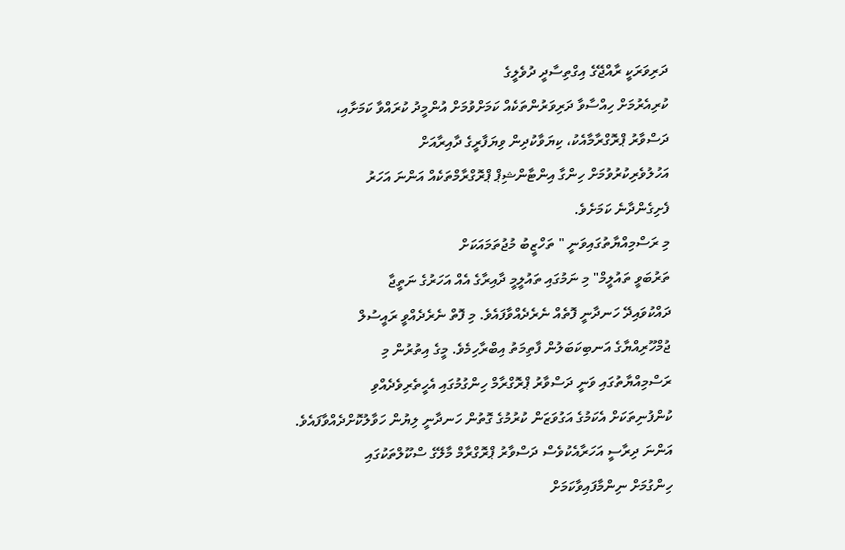ދަރިވަރަކީ ރާއްޖޭގެ އިގްތިސާދީ ދުވެލީގެ
ކުރިއެރުމަށް ހިއްސާވާ ދަރިވަރުންތަކެއް ކަމަށްވުމަށް އުންމީދު ކުރައްވާ ކަމަށާއި،
ދަސްވާރު ޕްރޮގްރާމާއެކު، ކިޔަވާކުދިން ވިޔަފާރީގެ ދާއިރާއަށް
އަހުލުވެރިކުރުވުމަށް ހިންގާ އިންޓާންޝިޕް ޕްރޮގްރާމްތަކެއް އަންނަ އަހަރު
ފެށިގެންދާނެ ކަމަށެވެ.
މި ރަސްމިއްޔާތުގައިވަނީ " ތަހްޒީބު މުޖުތަމައަކަށް
ތަރުބަވީ ތައުލީމް" މި ނަމުގައި ތައުލީމީ ދާއިރާގެ އެއް އަހަރުގެ ނަތީޖާ
ދައްކުވައިދޭ ހަނދާނީ ފޮތެއް ނެރެދެއްވާފައެވެ. މި ފޮތް ނެރެދެއްވީ ރައީސުލް
ޖުމްހޫރިއްޔާގެ އަނބިކަބަލުން ފާތިމަތު އިބްރާހިމެވެ. މީގެ އިތުރުން މި
ރަސްމިއްޔާތުގައި ވަނީ ދަސްވާރު ޕްރޮގްރާމް ހިންގުމުގައި އެހީތެރިވެދެއްވި
ކުންފުނިތަކަށް އެކަމުގެ އަގުވަޒަން ކުރުމުގެ ގޮތުން ހަނދާނީ ލިޔުން ހަވާލުކޮށްދެއްވާފައެވެ.
އަންނަ ދިރާސީ އަހަރާއެކުވެސް ދަސްވާރު ޕްރޮގްރާމް މާލޭގެ ސްކޫލްތަކުގައި
ހިންގުމަށް ނިންމާފައިވާކަމަށް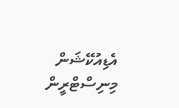އެޑިއުކޭޝަން މިނިސްޓްރީން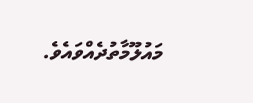މައުލޫމާތުދެއްވައެވެ.